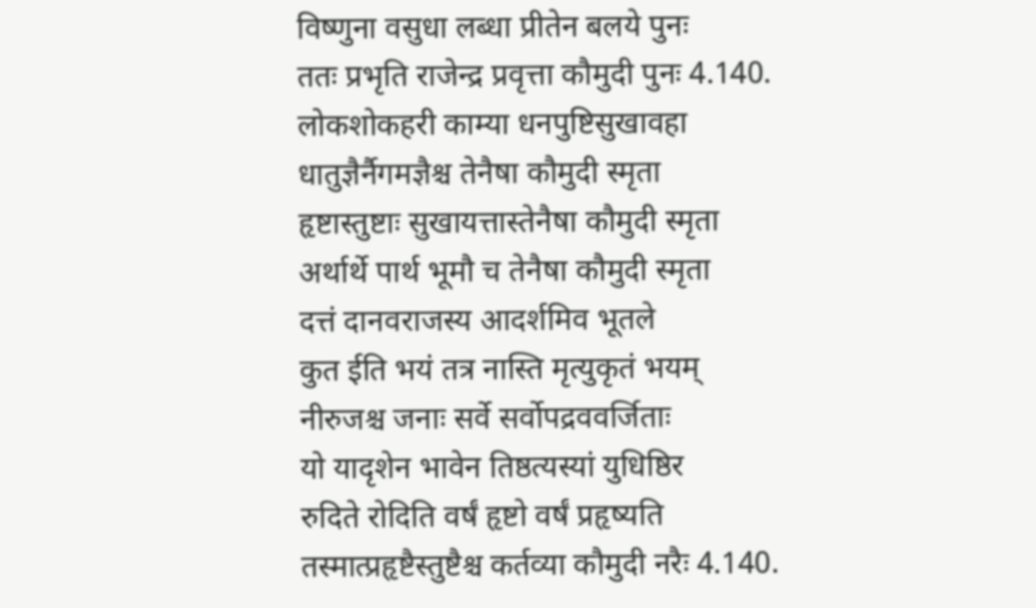विष्णुना वसुधा लब्धा प्रीतेन बलये पुनः
ततः प्रभृति राजेन्द्र प्रवृत्ता कौमुदी पुनः 4.140.
लोकशोकहरी काम्या धनपुष्टिसुखावहा
धातुज्ञैर्नैगमज्ञैश्च तेनैषा कौमुदी स्मृता
हृष्टास्तुष्टाः सुखायत्तास्तेनैषा कौमुदी स्मृता
अर्थार्थे पार्थ भूमौ च तेनैषा कौमुदी स्मृता
दत्तं दानवराजस्य आदर्शमिव भूतले
कुत ईति भयं तत्र नास्ति मृत्युकृतं भयम्
नीरुजश्च जनाः सर्वे सर्वोपद्रववर्जिताः
यो यादृशेन भावेन तिष्ठत्यस्यां युधिष्ठिर
रुदिते रोदिति वर्षं हृष्टो वर्षं प्रहृष्यति
तस्मात्प्रहृष्टैस्तुष्टैश्च कर्तव्या कौमुदी नरैः 4.140.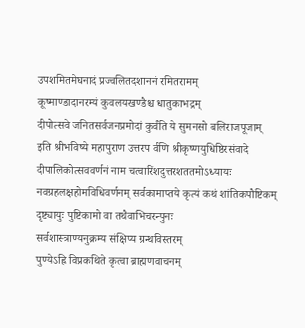उपशमितमेघनादं प्रज्वलितदशाननं रमितरामम्
कूष्माण्डादानरम्यं कुवलयखण्डैश्च धातुकाभद्रम्
दीपोत्सवे जनितसर्वजनप्रमोदां कुर्वंति ये सुमनसो बलिराजपूजाम्
इति श्रीभविष्ये महापुराण उत्तरप र्वणि श्रीकृष्णयुधिष्ठिरसंवादे दीपालिकोत्सववर्णनं नाम चत्वारिंशदुत्तरशततमोऽध्यायः
नवग्रहलक्षहोमविधिवर्णनम् सर्वकामाप्तये कृत्यं कथं शांतिकपौष्टिकम्
दृष्ट्यायुः पुष्टिकामो वा तथैवाभिचरन्पुनः
सर्वशास्त्राण्यनुक्रम्य संक्षिप्य ग्रन्थविस्तरम्
पुण्येऽह्नि विप्रकथिते कृत्वा ब्राह्मणवाचनम्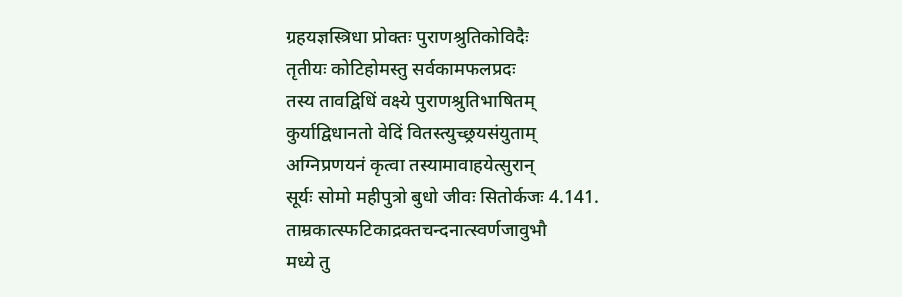ग्रहयज्ञस्त्रिधा प्रोक्तः पुराणश्रुतिकोविदैः
तृतीयः कोटिहोमस्तु सर्वकामफलप्रदः
तस्य तावद्विधिं वक्ष्ये पुराणश्रुतिभाषितम्
कुर्याद्विधानतो वेदिं वितस्त्युच्छ्रयसंयुताम्
अग्निप्रणयनं कृत्वा तस्यामावाहयेत्सुरान्
सूर्यः सोमो महीपुत्रो बुधो जीवः सितोर्कजः 4.141.
ताम्रकात्स्फटिकाद्रक्तचन्दनात्स्वर्णजावुभौ
मध्ये तु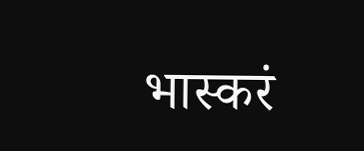भास्करं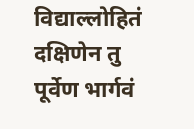विद्याल्लोहितं दक्षिणेन तु
पूर्वेण भार्गवं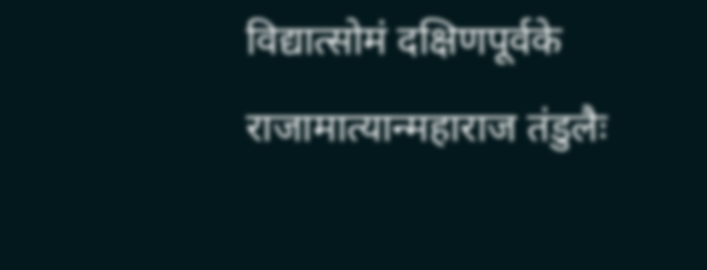विद्यात्सोमं दक्षिणपूर्वके
राजामात्यान्महाराज तंडुलैः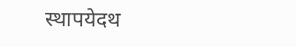स्थापयेदथ